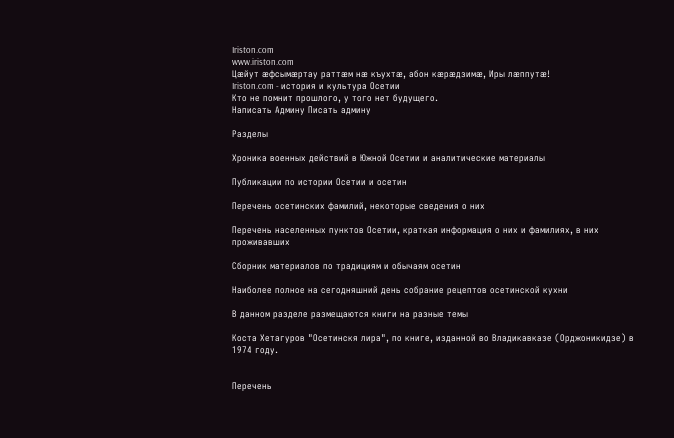Iriston.com
www.iriston.com
Цæйут æфсымæртау раттæм нæ къухтæ, абон кæрæдзимæ, Иры лæппутæ!
Iriston.com - история и культура Осетии
Кто не помнит прошлого, у того нет будущего.
Написать Админу Писать админу

Разделы

Хроника военных действий в Южной Осетии и аналитические материалы

Публикации по истории Осетии и осетин

Перечень осетинских фамилий, некоторые сведения о них

Перечень населенных пунктов Осетии, краткая информация о них и фамилиях, в них проживавших

Сборник материалов по традициям и обычаям осетин

Наиболее полное на сегодняшний день собрание рецептов осетинской кухни

В данном разделе размещаются книги на разные темы

Коста Хетагуров "Осетинскя лира", по книге, изданной во Владикавказе (Орджоникидзе) в 1974 году.


Перечень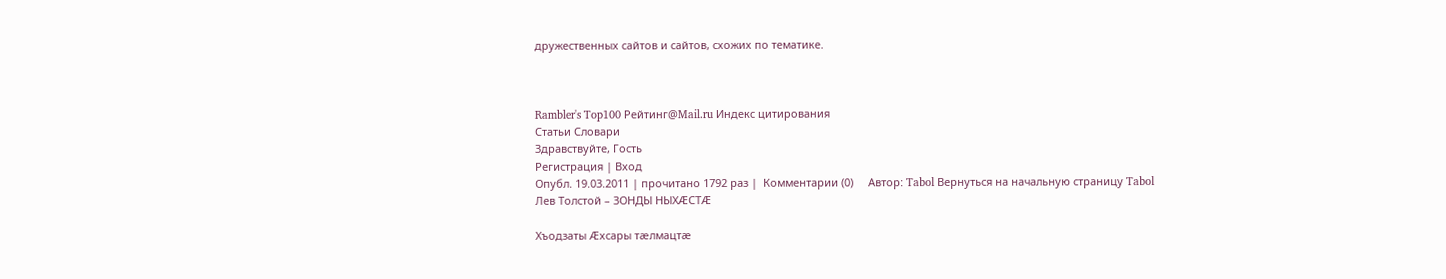дружественных сайтов и сайтов, схожих по тематике.



Rambler's Top100 Рейтинг@Mail.ru Индекс цитирования
Статьи Словари
Здравствуйте, Гость
Регистрация | Вход
Опубл. 19.03.2011 | прочитано 1792 раз |  Комментарии (0)     Автор: Tabol Вернуться на начальную страницу Tabol
Лев Толстой – ЗОНДЫ НЫХÆСТÆ

Хъодзаты Æхсары тæлмацтæ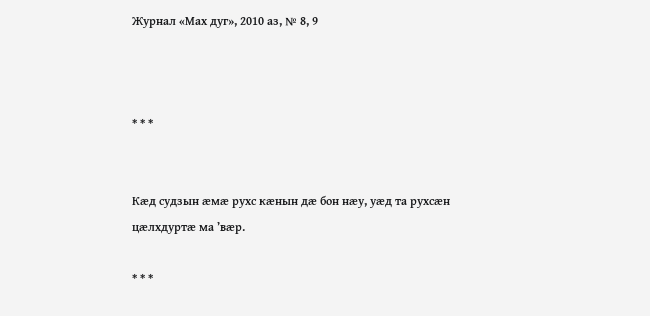Журнал «Мах дуг», 2010 аз, № 8, 9



* * *


Кæд судзын æмæ рухс кæнын дæ бон нæу, уæд та рухсæн цæлхдуртæ ма ’вæр.

* * *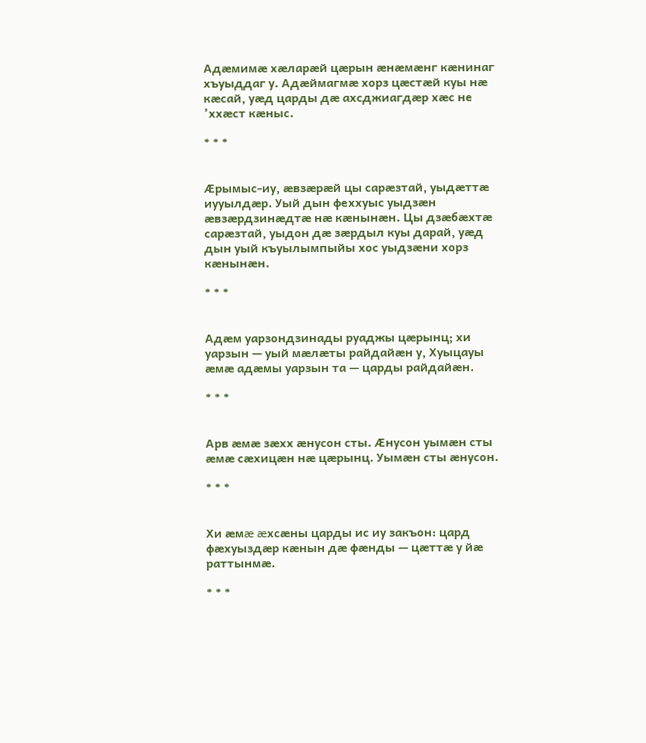Адæмимæ хæларæй цæрын æнæмæнг кæнинаг хъуыддаг у. Адæймагмæ хорз цæстæй куы нæ кæсай, уæд царды дæ ахсджиагдæр хæс не ’ххæст кæныс.

* * *


Æрымыс-иу, æвзæрæй цы сарæзтай, уыдæттæ иууылдæр. Уый дын феххуыс уыдзæн æвзæрдзинæдтæ нæ кæнынæн. Цы дзæбæхтæ сарæзтай, уыдон дæ зæрдыл куы дарай, уæд дын уый къуылымпыйы хос уыдзæни хорз кæнынæн.

* * *


Адæм уарзондзинады руаджы цæрынц; хи уарзын — уый мæлæты райдайæн у, Хуыцауы æмæ адæмы уарзын та — царды райдайæн.

* * *


Арв æмæ зæхх æнусон сты. Æнусон уымæн сты æмæ сæхицæн нæ цæрынц. Уымæн сты æнусон.

* * *


Хи æмæ æхсæны царды ис иу закъон: цард фæхуыздæр кæнын дæ фæнды — цæттæ у йæ раттынмæ.

* * *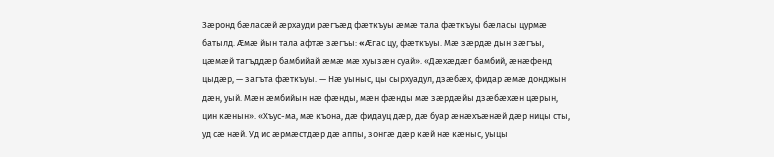Зæронд бæласæй æрхауди рæгъæд фæткъуы æмæ тала фæткъуы бæласы цурмæ батылд. Æмæ йын тала афтæ зæгъы: «Æгас цу, фæткъуы. Мæ зæрдæ дын зæгъы, цæмæй тагъддæр бамбийай æмæ мæ хуызæн суай». «Дæхæдæг бамбий, æнæфенд цыдæр, — загъта фæткъуы. — Нæ уыныс, цы сырхуадул, дзæбæх, фидар æмæ донджын дæн, уый. Мæн æмбийын нæ фæнды, мæн фæнды мæ зæрдæйы дзæбæхæн цæрын, цин кæнын». «Хъус-ма, мæ къона, дæ фидауц дæр, дæ буар æнæхъæнæй дæр ницы сты, уд сæ нæй. Уд ис æрмæстдæр дæ аппы, зонгæ дæр кæй нæ кæныс, уыцы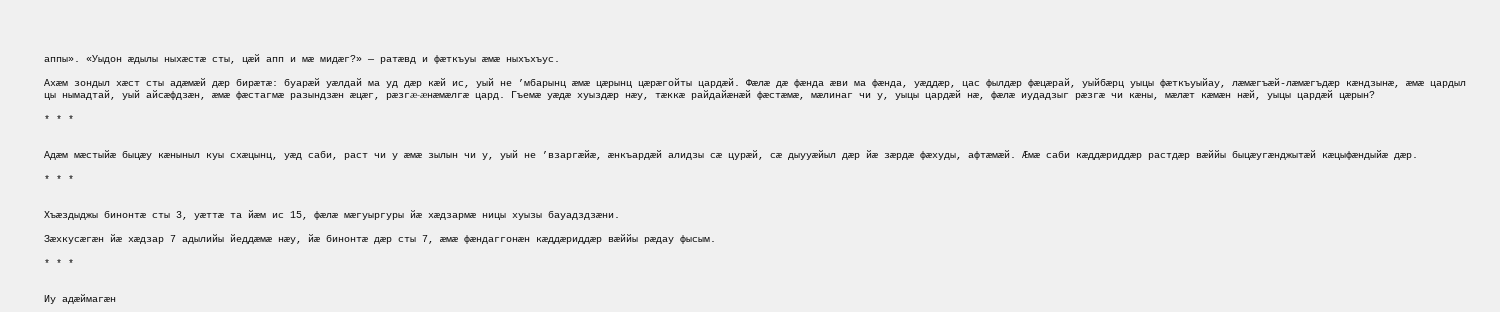аппы». «Уыдон æдылы ныхæстæ сты, цæй апп и мæ мидæг?» — ратæвд и фæткъуы æмæ ныхъхъус.

Ахæм зондыл хæст сты адæмæй дæр бирæтæ: буарæй уæлдай ма уд дæр кæй ис, уый не ’мбарынц æмæ цæрынц цæрæгойты цардæй. Фæлæ дæ фæнда æви ма фæнда, уæддæр, цас фылдæр фæцæрай, уыйбæрц уыцы фæткъуыйау, лæмæгъæй-лæмæгъдæр кæндзынæ, æмæ цардыл цы нымадтай, уый айсæфдзæн, æмæ фæстагмæ разындзæн æцæг, рæзгæ-æнæмæлгæ цард. Гъемæ уæдæ хуыздæр нæу, тæккæ райдайæнæй фæстæмæ, мæлинаг чи у, уыцы цардæй нæ, фæлæ иудадзыг рæзгæ чи кæны, мæлæт кæмæн нæй, уыцы цардæй цæрын?

* * *


Адæм мæстыйæ быцæу кæныныл куы схæцынц, уæд саби, раст чи у æмæ зылын чи у, уый не ’взаргæйæ, æнкъардæй алидзы сæ цурæй, сæ дыууæйыл дæр йæ зæрдæ фæхуды, афтæмæй. Æмæ саби кæддæриддæр растдæр вæййы быцæугæнджытæй кæцыфæндыйæ дæр.

* * *


Хъæздыджы бинонтæ сты 3, уæттæ та йæм ис 15, фæлæ мæгуыргуры йæ хæдзармæ ницы хуызы бауадздзæни.

Зæхкусæгæн йæ хæдзар 7 адылийы йеддæмæ нæу, йæ бинонтæ дæр сты 7, æмæ фæндаггонæн кæддæриддæр вæййы рæдау фысым.

* * *


Иу адæймагæн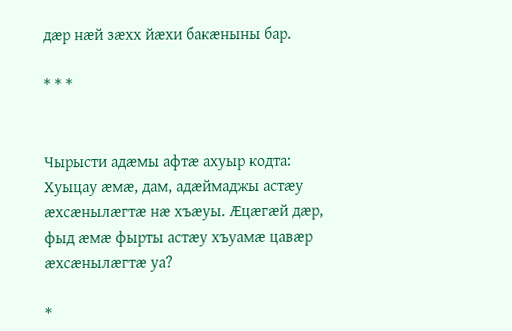дæр нæй зæхх йæхи бакæныны бар.

* * *


Чырысти адæмы афтæ ахуыр кодта: Хуыцау æмæ, дам, адæймаджы астæу æхсæнылæгтæ нæ хъæуы. Æцæгæй дæр, фыд æмæ фырты астæу хъуамæ цавæр æхсæнылæгтæ уа?

*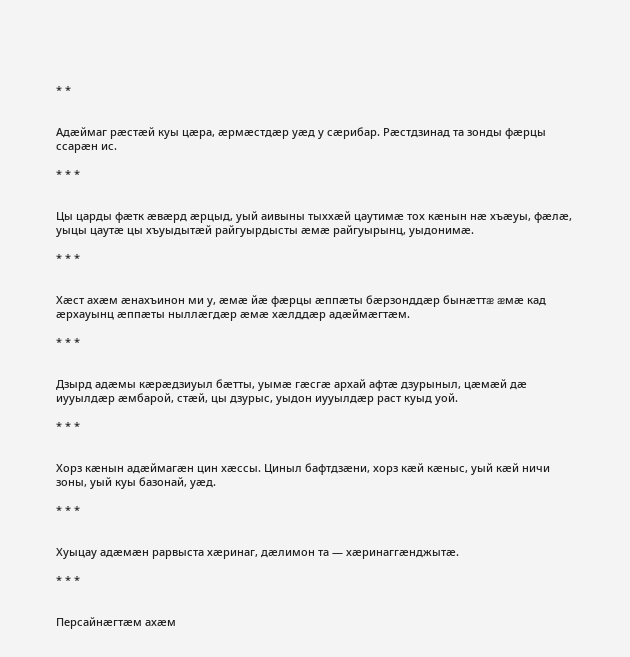* *


Адæймаг рæстæй куы цæра, æрмæстдæр уæд у сæрибар. Рæстдзинад та зонды фæрцы ссарæн ис.

* * *


Цы царды фæтк æвæрд æрцыд, уый аивыны тыххæй цаутимæ тох кæнын нæ хъæуы, фæлæ, уыцы цаутæ цы хъуыдытæй райгуырдысты æмæ райгуырынц, уыдонимæ.

* * *


Хæст ахæм æнахъинон ми у, æмæ йæ фæрцы æппæты бæрзонддæр бынæттæ æмæ кад æрхауынц æппæты ныллæгдæр æмæ хæлддæр адæймæгтæм.

* * *


Дзырд адæмы кæрæдзиуыл бæтты, уымæ гæсгæ архай афтæ дзурыныл, цæмæй дæ иууылдæр æмбарой, стæй, цы дзурыс, уыдон иууылдæр раст куыд уой.

* * *


Хорз кæнын адæймагæн цин хæссы. Циныл бафтдзæни, хорз кæй кæныс, уый кæй ничи зоны, уый куы базонай, уæд.

* * *


Хуыцау адæмæн рарвыста хæринаг, дæлимон та — хæринаггæнджытæ.

* * *


Персайнæгтæм ахæм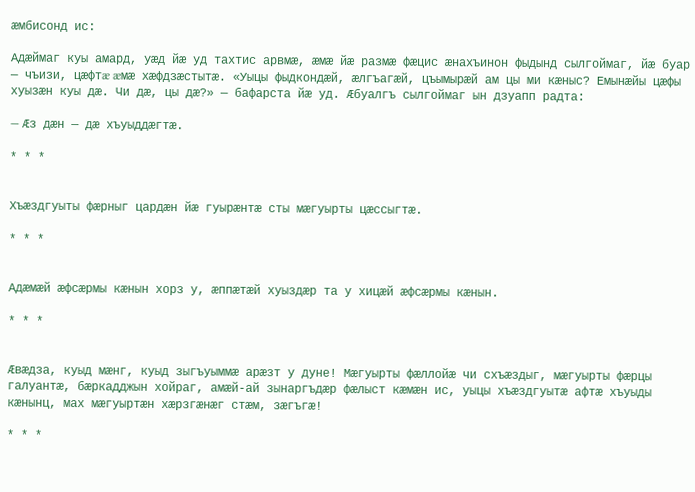æмбисонд ис:

Адæймаг куы амард, уæд йæ уд тахтис арвмæ, æмæ йæ размæ фæцис æнахъинон фыдынд сылгоймаг, йæ буар — чъизи, цæфтæ æмæ хæфдзæстытæ. «Уыцы фыдкондæй, æлгъагæй, цъымырæй ам цы ми кæныс? Емынæйы цæфы хуызæн куы дæ. Чи дæ, цы дæ?» — бафарста йæ уд. Æбуалгъ сылгоймаг ын дзуапп радта:

— Æз дæн — дæ хъуыддæгтæ.

* * *


Хъæздгуыты фæрныг цардæн йæ гуырæнтæ сты мæгуырты цæссыгтæ.

* * *


Адæмæй æфсæрмы кæнын хорз у, æппæтæй хуыздæр та у хицæй æфсæрмы кæнын.

* * *


Æвæдза, куыд мæнг, куыд зыгъуыммæ арæзт у дуне! Мæгуырты фæллойæ чи схъæздыг, мæгуырты фæрцы галуантæ, бæркадджын хойраг, амæй-ай зынаргъдæр фæлыст кæмæн ис, уыцы хъæздгуытæ афтæ хъуыды кæнынц, мах мæгуыртæн хæрзгæнæг стæм, зæгъгæ!

* * *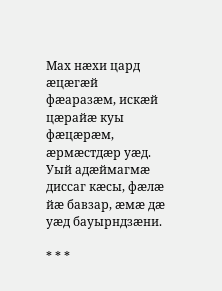Мах нæхи цард æцæгæй фæаразæм, искæй цæрайæ куы фæцæрæм, æрмæстдæр уæд. Уый адæймагмæ диссаг кæсы, фæлæ йæ бавзар, æмæ дæ уæд бауырндзæни.

* * *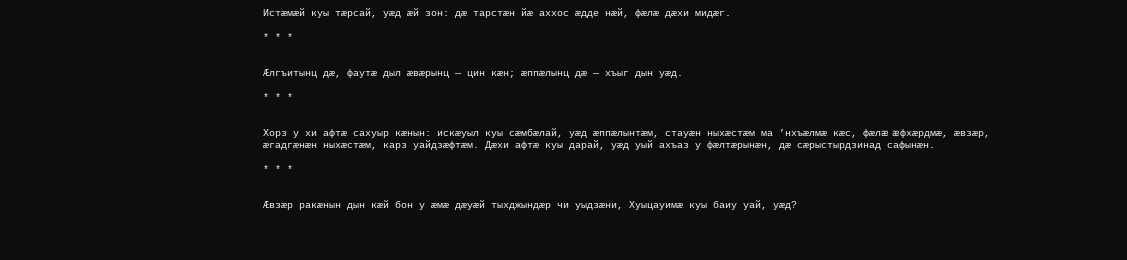Истæмæй куы тæрсай, уæд æй зон: дæ тарстæн йæ аххос æдде нæй, фæлæ дæхи мидæг.

* * *


Æлгъитынц дæ, фаутæ дыл æвæрынц — цин кæн; æппæлынц дæ — хъыг дын уæд.

* * *


Хорз у хи афтæ сахуыр кæнын: искæуыл куы сæмбæлай, уæд æппæлынтæм, стауæн ныхæстæм ма ’нхъæлмæ кæс, фæлæ æфхæрдмæ, æвзæр, æгадгæнæн ныхæстæм, карз уайдзæфтæм. Дæхи афтæ куы дарай, уæд уый ахъаз у фæлтæрынæн, дæ сæрыстырдзинад сафынæн.

* * *


Æвзæр ракæнын дын кæй бон у æмæ дæуæй тыхджындæр чи уыдзæни, Хуыцауимæ куы баиу уай, уæд?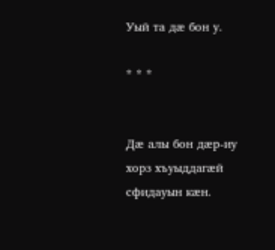Уый та дæ бон у.

* * *


Дæ алы бон дæр-иу хорз хъуыддагæй сфидауын кæн.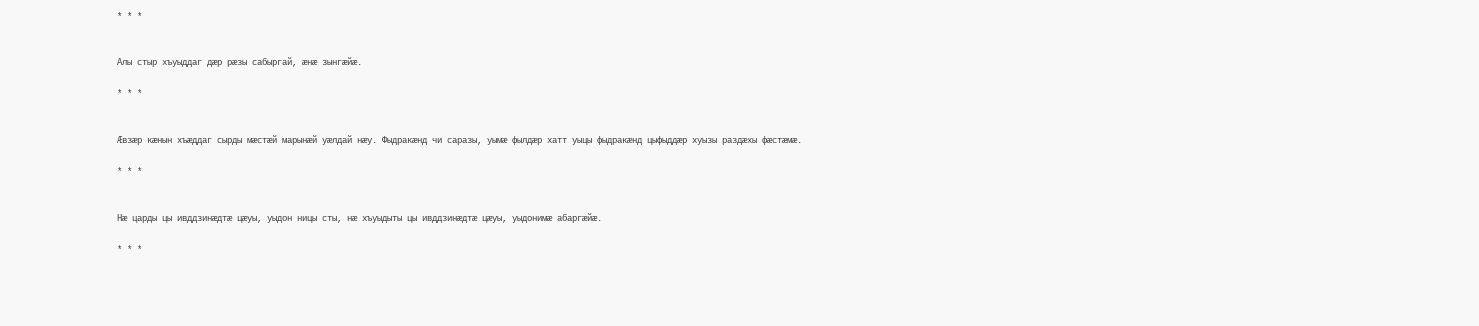* * *


Алы стыр хъуыддаг дæр рæзы сабыргай, æнæ зынгæйæ.

* * *


Æвзæр кæнын хъæддаг сырды мæстæй марынæй уæлдай нæу. Фыдракæнд чи саразы, уымæ фылдæр хатт уыцы фыдракæнд цыфыддæр хуызы раздæхы фæстæмæ.

* * *


Нæ царды цы ивддзинæдтæ цæуы, уыдон ницы сты, нæ хъуыдыты цы ивддзинæдтæ цæуы, уыдонимæ абаргæйæ.

* * *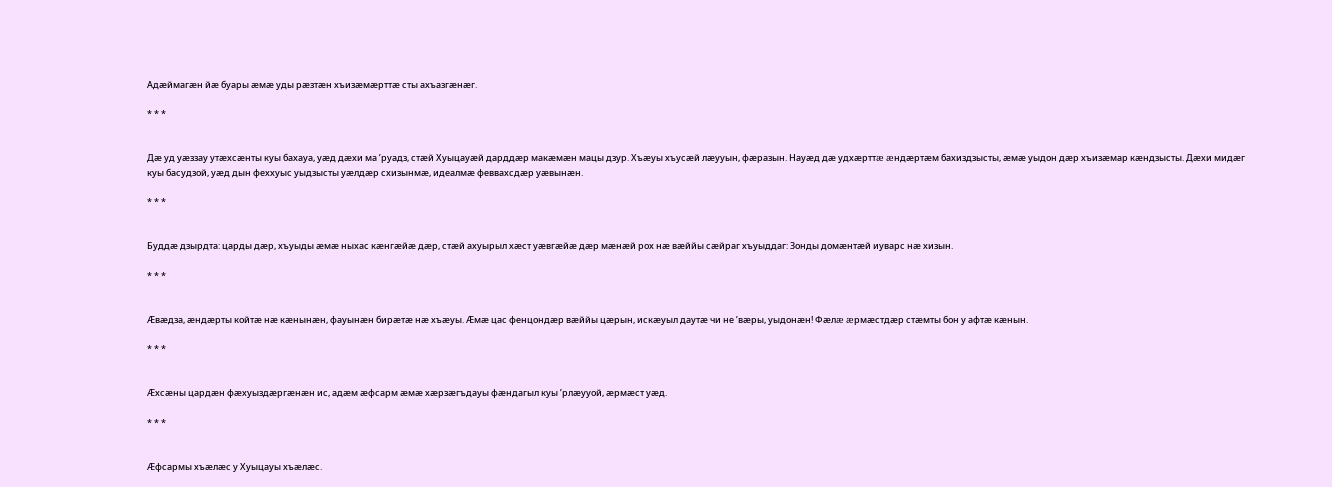Адæймагæн йæ буары æмæ уды рæзтæн хъизæмæрттæ сты ахъазгæнæг.

* * *


Дæ уд уæззау утæхсæнты куы бахауа, уæд дæхи ма ’руадз, стæй Хуыцауæй дарддæр макæмæн мацы дзур. Хъæуы хъусæй лæууын, фæразын. Науæд дæ удхæрттæ æндæртæм бахиздзысты, æмæ уыдон дæр хъизæмар кæндзысты. Дæхи мидæг куы басудзой, уæд дын феххуыс уыдзысты уæлдæр схизынмæ, идеалмæ феввахсдæр уæвынæн.

* * *


Буддæ дзырдта: царды дæр, хъуыды æмæ ныхас кæнгæйæ дæр, стæй ахуырыл хæст уæвгæйæ дæр мæнæй рох нæ вæййы сæйраг хъуыддаг: Зонды домæнтæй иуварс нæ хизын.

* * *


Æвæдза, æндæрты койтæ нæ кæнынæн, фауынæн бирæтæ нæ хъæуы. Æмæ цас фенцондæр вæййы цæрын, искæуыл даутæ чи не ’вæры, уыдонæн! Фæлæ æрмæстдæр стæмты бон у афтæ кæнын.

* * *


Æхсæны цардæн фæхуыздæргæнæн ис, адæм æфсарм æмæ хæрзæгъдауы фæндагыл куы ’рлæууой, æрмæст уæд.

* * *


Æфсармы хъæлæс у Хуыцауы хъæлæс.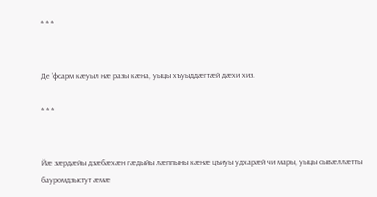* * *


Де ’фсарм кæуыл нæ разы кæна, уыцы хъуыддæгтæй дæхи хиз.

* * *


Йæ зæрдæйы дзæбæхæн гæдыйы лæппыны кæнæ цъиуы удхарæй чи мары, уыцы сывæллæтты бауромдзыстут æмæ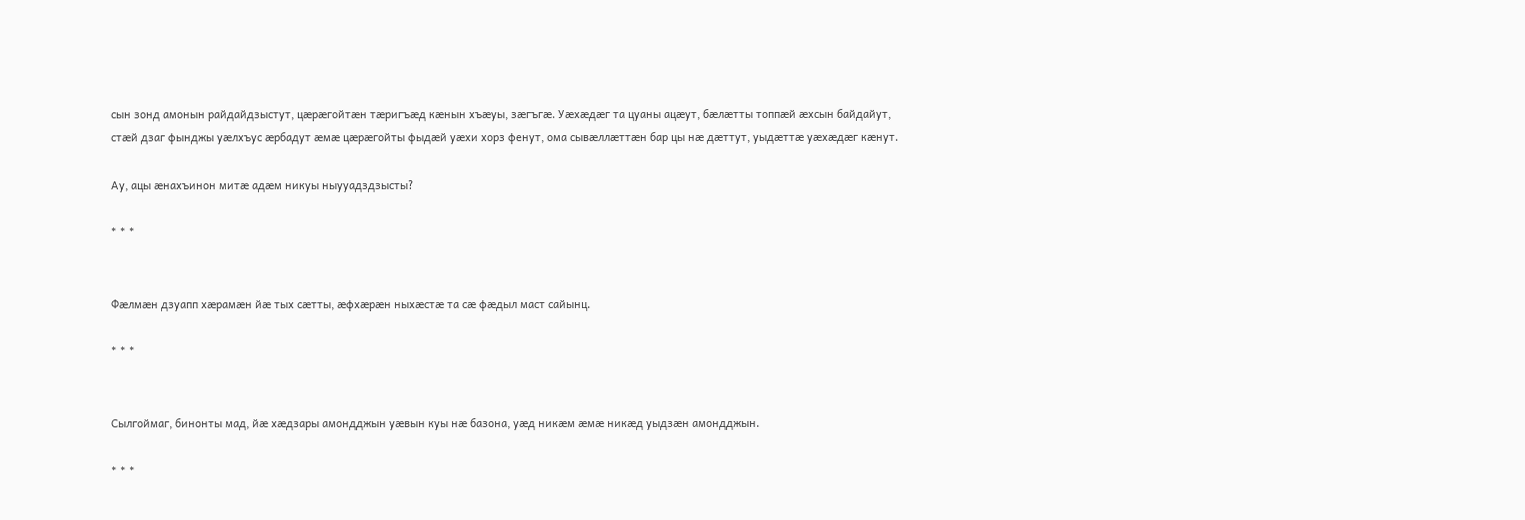сын зонд амонын райдайдзыстут, цæрæгойтæн тæригъæд кæнын хъæуы, зæгъгæ. Уæхæдæг та цуаны ацæут, бæлæтты топпæй æхсын байдайут, стæй дзаг фынджы уæлхъус æрбадут æмæ цæрæгойты фыдæй уæхи хорз фенут, ома сывæллæттæн бар цы нæ дæттут, уыдæттæ уæхæдæг кæнут.

Ау, ацы æнахъинон митæ адæм никуы ныууадздзысты?

* * *


Фæлмæн дзуапп хæрамæн йæ тых сæтты, æфхæрæн ныхæстæ та сæ фæдыл маст сайынц.

* * *


Сылгоймаг, бинонты мад, йæ хæдзары амондджын уæвын куы нæ базона, уæд никæм æмæ никæд уыдзæн амондджын.

* * *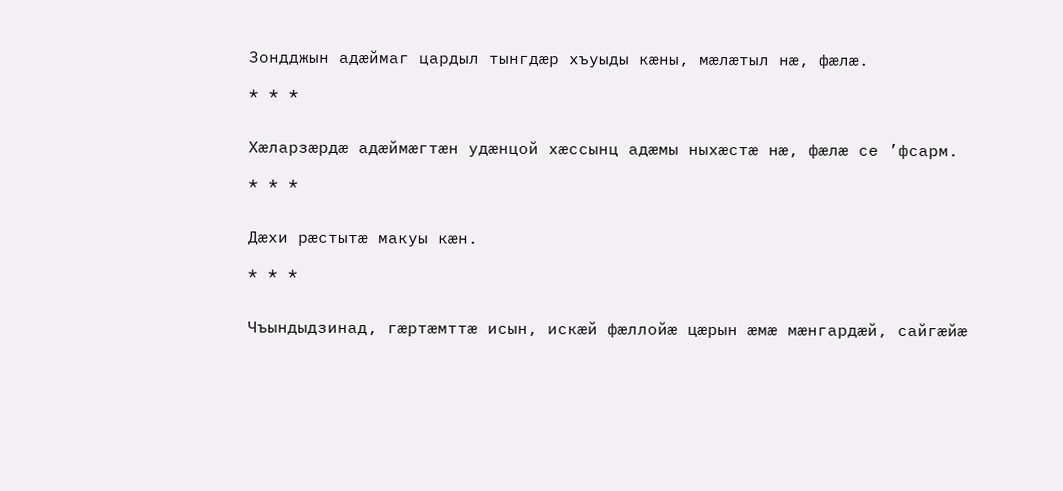Зондджын адæймаг цардыл тынгдæр хъуыды кæны, мæлæтыл нæ, фæлæ.

* * *


Хæларзæрдæ адæймæгтæн удæнцой хæссынц адæмы ныхæстæ нæ, фæлæ се ’фсарм.

* * *


Дæхи рæстытæ макуы кæн.

* * *


Чъындыдзинад, гæртæмттæ исын, искæй фæллойæ цæрын æмæ мæнгардæй, сайгæйæ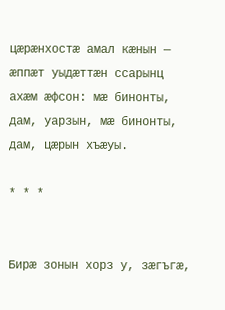цæрæнхостæ амал кæнын — æппæт уыдæттæн ссарынц ахæм æфсон: мæ бинонты, дам, уарзын, мæ бинонты, дам, цæрын хъæуы.

* * *


Бирæ зонын хорз у, зæгъгæ,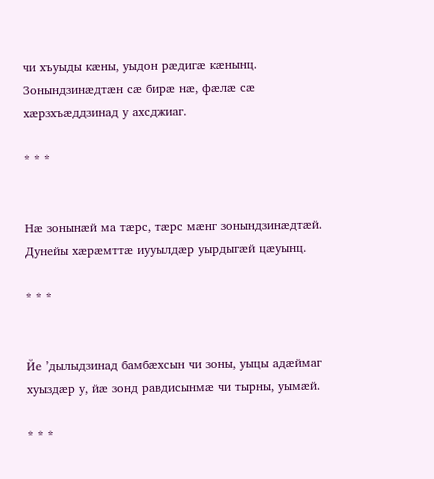чи хъуыды кæны, уыдон рæдигæ кæнынц. Зонындзинæдтæн сæ бирæ нæ, фæлæ сæ хæрзхъæддзинад у ахсджиаг.

* * *


Нæ зонынæй ма тæрс, тæрс мæнг зонындзинæдтæй. Дунейы хæрæмттæ иууылдæр уырдыгæй цæуынц.

* * *


Йе ’дылыдзинад бамбæхсын чи зоны, уыцы адæймаг хуыздæр у, йæ зонд равдисынмæ чи тырны, уымæй.

* * *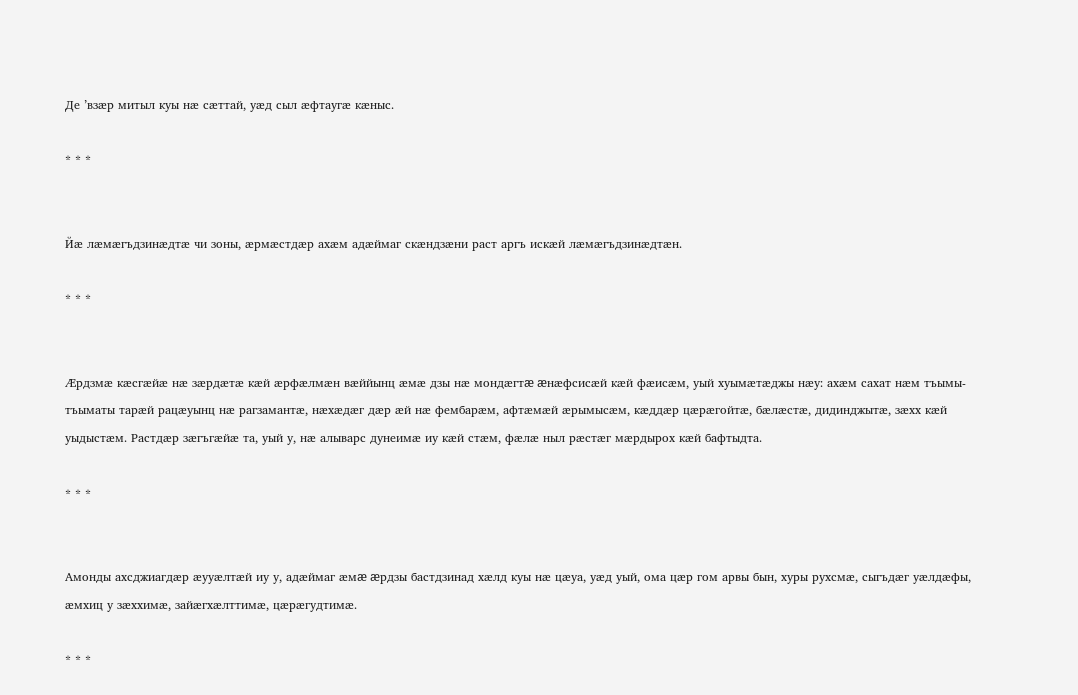Де ’взæр митыл куы нæ сæттай, уæд сыл æфтаугæ кæныс.

* * *


Йæ лæмæгъдзинæдтæ чи зоны, æрмæстдæр ахæм адæймаг скæндзæни раст аргъ искæй лæмæгъдзинæдтæн.

* * *


Æрдзмæ кæсгæйæ нæ зæрдæтæ кæй æрфæлмæн вæййынц æмæ дзы нæ мондæгтæ æнæфсисæй кæй фæисæм, уый хуымæтæджы нæу: ахæм сахат нæм тъымы-тъыматы тарæй рацæуынц нæ рагзамантæ, нæхæдæг дæр æй нæ фембарæм, афтæмæй æрымысæм, кæддæр цæрæгойтæ, бæлæстæ, дидинджытæ, зæхх кæй уыдыстæм. Растдæр зæгъгæйæ та, уый у, нæ алыварс дунеимæ иу кæй стæм, фæлæ ныл рæстæг мæрдырох кæй бафтыдта.

* * *


Амонды ахсджиагдæр æууæлтæй иу у, адæймаг æмæ æрдзы бастдзинад хæлд куы нæ цæуа, уæд уый, ома цæр гом арвы бын, хуры рухсмæ, сыгъдæг уæлдæфы, æмхиц у зæххимæ, зайæгхæлттимæ, цæрæгудтимæ.

* * *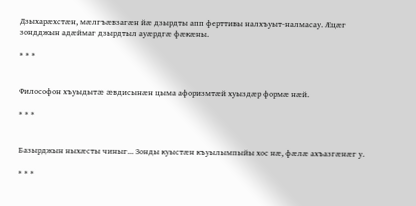Дзыхарæхстæн, мæлгъæвзагæн йæ дзырдты апп ферттивы налхъуыт-налмасау. Æцæг зондджын адæймаг дзырдтыл ауæрдгæ фæкæны.

* * *


Философон хъуыдытæ æвдисынæн цыма афоризмтæй хуыздæр формæ нæй.

* * *


Базырджын ныхæсты чиныг... Зонды куыстæн къуылымпыйы хос нæ, фæлæ ахъазгæнæг у.

* * *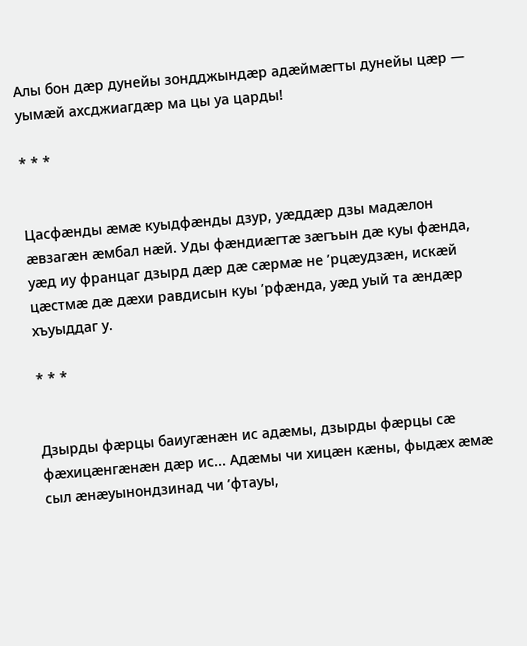Алы бон дæр дунейы зондджындæр адæймæгты дунейы цæр — уымæй ахсджиагдæр ма цы уа царды!

* * *


Цасфæнды æмæ куыдфæнды дзур, уæддæр дзы мадæлон æвзагæн æмбал нæй. Уды фæндиæгтæ зæгъын дæ куы фæнда, уæд иу францаг дзырд дæр дæ сæрмæ не ’рцæудзæн, искæй цæстмæ дæ дæхи равдисын куы ’рфæнда, уæд уый та æндæр хъуыддаг у.

* * *


Дзырды фæрцы баиугæнæн ис адæмы, дзырды фæрцы сæ фæхицæнгæнæн дæр ис... Адæмы чи хицæн кæны, фыдæх æмæ сыл æнæуынондзинад чи ’фтауы,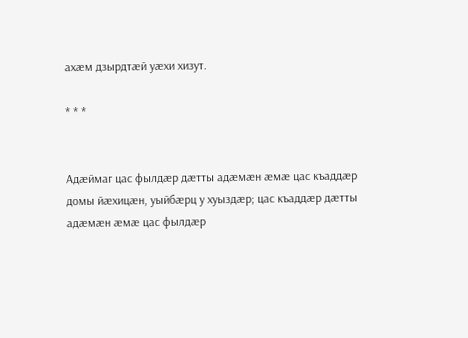ахæм дзырдтæй уæхи хизут.

* * *


Адæймаг цас фылдæр дæтты адæмæн æмæ цас къаддæр домы йæхицæн, уыйбæрц у хуыздæр; цас къаддæр дæтты адæмæн æмæ цас фылдæр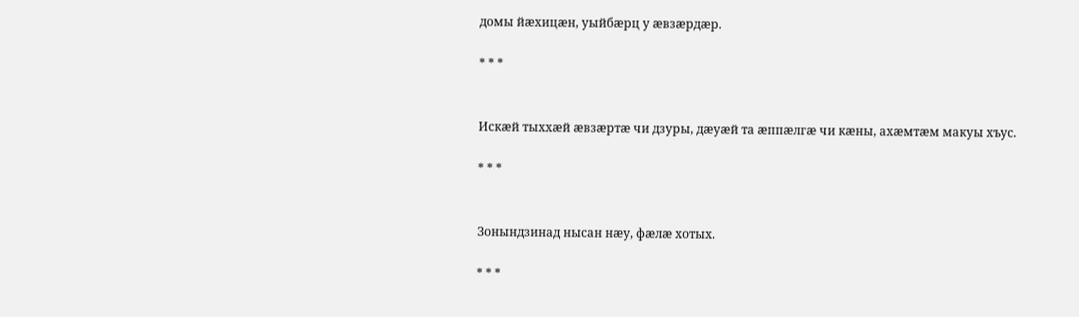домы йæхицæн, уыйбæрц у æвзæрдæр.

* * *


Искæй тыххæй æвзæртæ чи дзуры, дæуæй та æппæлгæ чи кæны, ахæмтæм макуы хъус.

* * *


Зонындзинад нысан нæу, фæлæ хотых.

* * *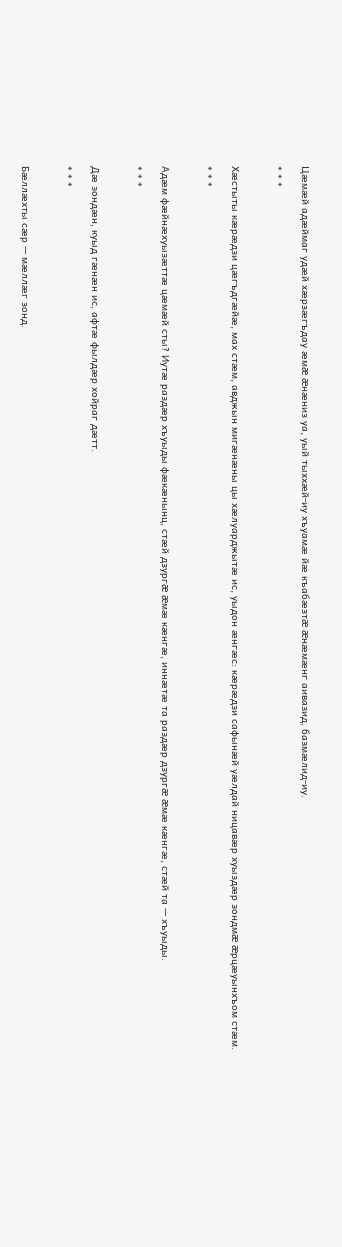Цæмæй адæймаг удæй хæрзæгъдау æмæ æнæниз уа, уый тыххæй-иу хъуамæ йæ къабæзтæ æнæмæнг аивазид, базмæлид-иу.

* * *


Хæстыты кæрæдзи цæгъдгæйæ, мах стæм, авджын мигæнæны цы хæлуарджытæ ис, уыдон æнгæс: кæрæдзи сафынæй уæлдай ницавæр хуыздæр зондмæ æрцæуынхъом стæм.

* * *


Адæм фæйнæхуызæттæ цæмæй сты? Иутæ раздæр хъуыды фæкæнынц, стæй дзургæ æмæ кæнгæ, иннæтæ та раздæр дзургæ æмæ кæнгæ, стæй та — хъуыды.

* * *


Дæ зондæн, куыд гæнæн ис, афтæ фылдæр хойраг дæтт.

* * *


Бæллæхты сæр — мæллæг зонд.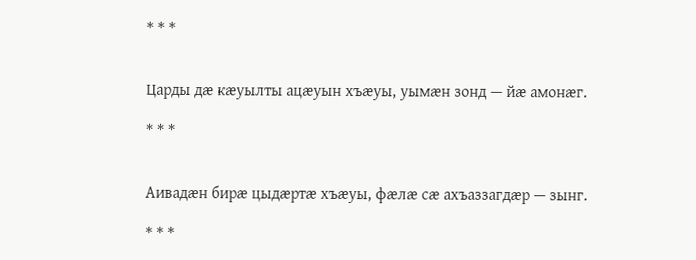* * *


Царды дæ кæуылты ацæуын хъæуы, уымæн зонд — йæ амонæг.

* * *


Аивадæн бирæ цыдæртæ хъæуы, фæлæ сæ ахъаззагдæр — зынг.

* * *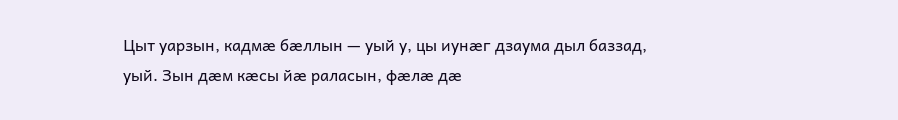Цыт уарзын, кадмæ бæллын — уый у, цы иунæг дзаума дыл баззад, уый. Зын дæм кæсы йæ раласын, фæлæ дæ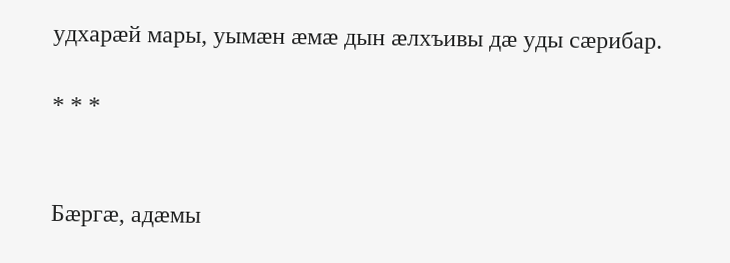удхарæй мары, уымæн æмæ дын æлхъивы дæ уды сæрибар.

* * *


Бæргæ, адæмы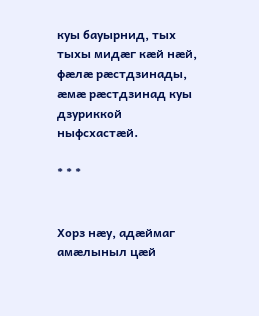куы бауырнид, тых тыхы мидæг кæй нæй, фæлæ рæстдзинады, æмæ рæстдзинад куы дзуриккой ныфсхастæй.

* * *


Хорз нæу, адæймаг амæлыныл цæй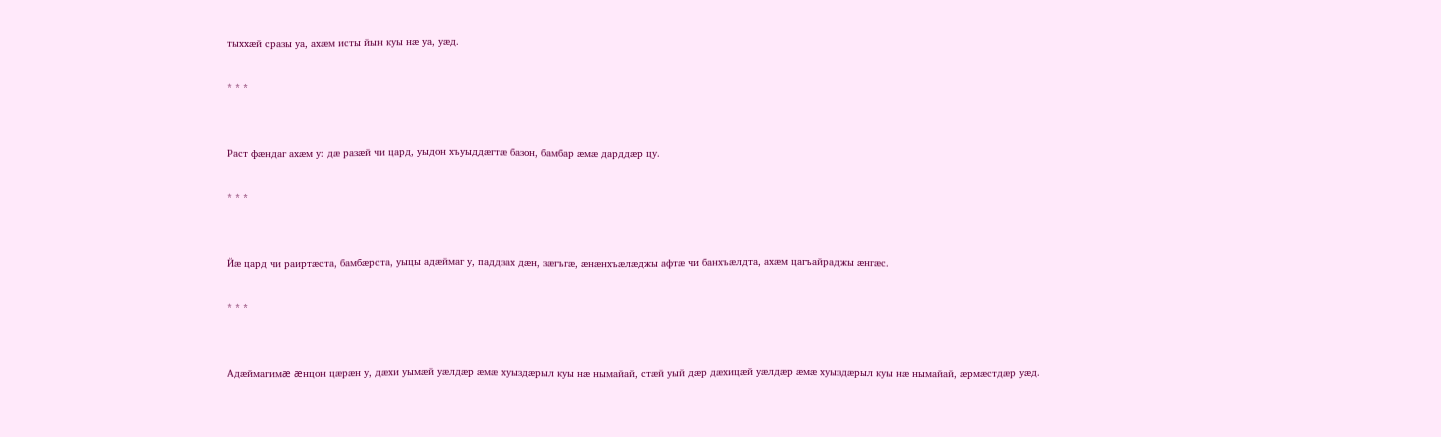тыххæй сразы уа, ахæм исты йын куы нæ уа, уæд.

* * *


Раст фæндаг ахæм у: дæ разæй чи цард, уыдон хъуыддæгтæ базон, бамбар æмæ дарддæр цу.

* * *


Йæ цард чи раиртæста, бамбæрста, уыцы адæймаг у, паддзах дæн, зæгъгæ, æнæнхъæлæджы афтæ чи банхъæлдта, ахæм цагъайраджы æнгæс.

* * *


Адæймагимæ æнцон цæрæн у, дæхи уымæй уæлдæр æмæ хуыздæрыл куы нæ нымайай, стæй уый дæр дæхицæй уæлдæр æмæ хуыздæрыл куы нæ нымайай, æрмæстдæр уæд.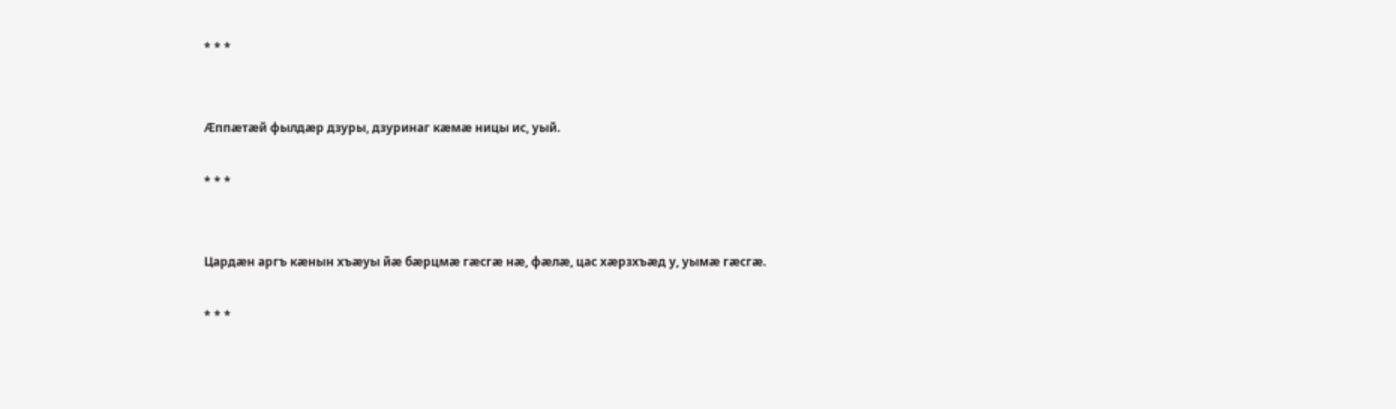* * *


Æппæтæй фылдæр дзуры, дзуринаг кæмæ ницы ис, уый.

* * *


Цардæн аргъ кæнын хъæуы йæ бæрцмæ гæсгæ нæ, фæлæ, цас хæрзхъæд у, уымæ гæсгæ.

* * *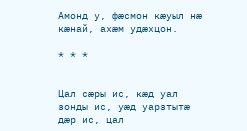Амонд у, фæсмон кæуыл нæ кæнай, ахæм удæхцон.

* * *


Цал сæры ис, кæд уал зонды ис, уæд уарзтытæ дæр ис, цал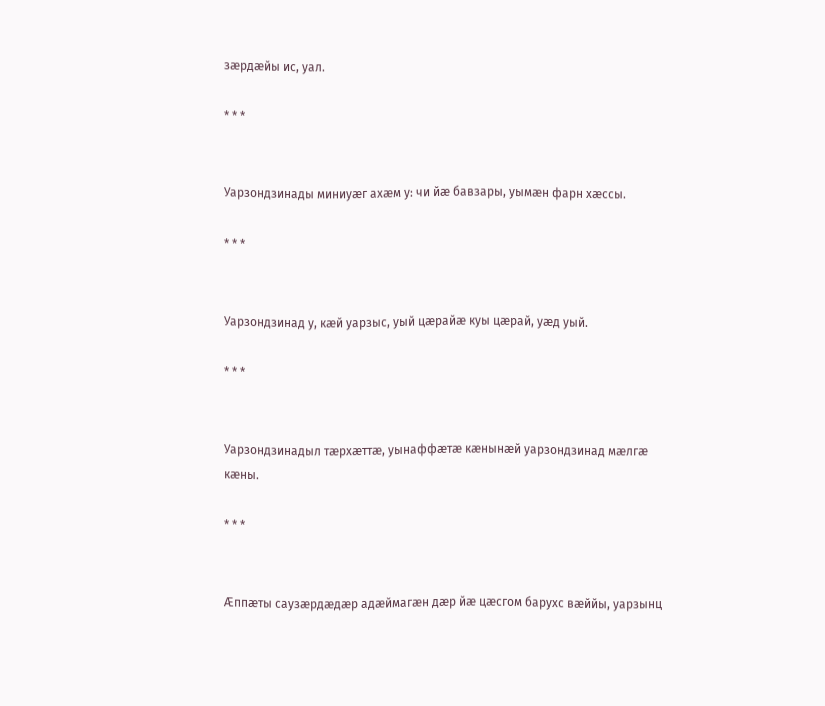зæрдæйы ис, уал.

* * *


Уарзондзинады миниуæг ахæм у: чи йæ бавзары, уымæн фарн хæссы.

* * *


Уарзондзинад у, кæй уарзыс, уый цæрайæ куы цæрай, уæд уый.

* * *


Уарзондзинадыл тæрхæттæ, уынаффæтæ кæнынæй уарзондзинад мæлгæ кæны.

* * *


Æппæты саузæрдæдæр адæймагæн дæр йæ цæсгом барухс вæййы, уарзынц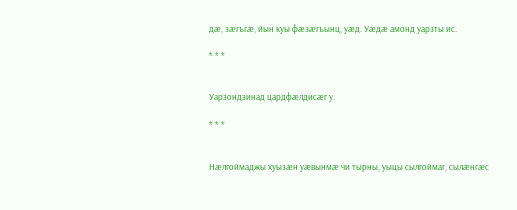дæ, зæгъгæ, йын куы фæзæгъынц, уæд. Уæдæ амонд уарзты ис.

* * *


Уарзондзинад цардфæлдисæг у.

* * *


Нæлгоймаджы хуызæн уæвынмæ чи тырны, уыцы сылгоймаг, сылæнгæс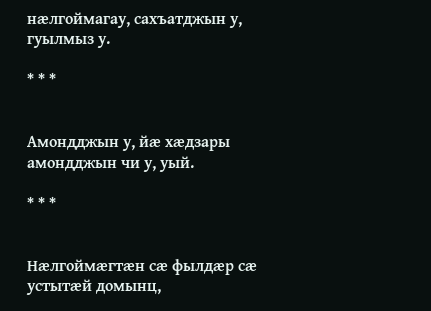нæлгоймагау, сахъатджын у, гуылмыз у.

* * *


Амондджын у, йæ хæдзары амондджын чи у, уый.

* * *


Нæлгоймæгтæн сæ фылдæр сæ устытæй домынц,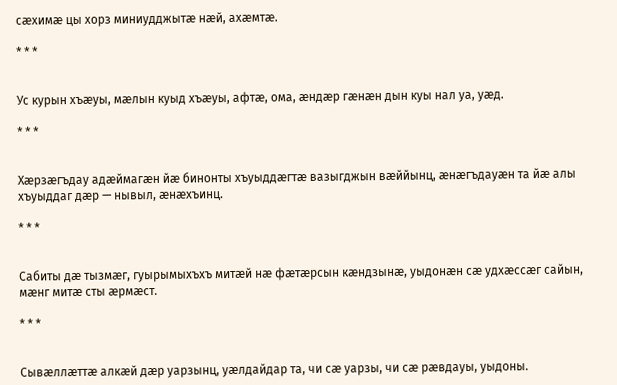сæхимæ цы хорз миниудджытæ нæй, ахæмтæ.

* * *


Ус курын хъæуы, мæлын куыд хъæуы, афтæ, ома, æндæр гæнæн дын куы нал уа, уæд.

* * *


Хæрзæгъдау адæймагæн йæ бинонты хъуыддæгтæ вазыгджын вæййынц, æнæгъдауæн та йæ алы хъуыддаг дæр — нывыл, æнæхъинц.

* * *


Сабиты дæ тызмæг, гуырымыхъхъ митæй нæ фæтæрсын кæндзынæ, уыдонæн сæ удхæссæг сайын, мæнг митæ сты æрмæст.

* * *


Сывæллæттæ алкæй дæр уарзынц, уæлдайдар та, чи сæ уарзы, чи сæ рæвдауы, уыдоны.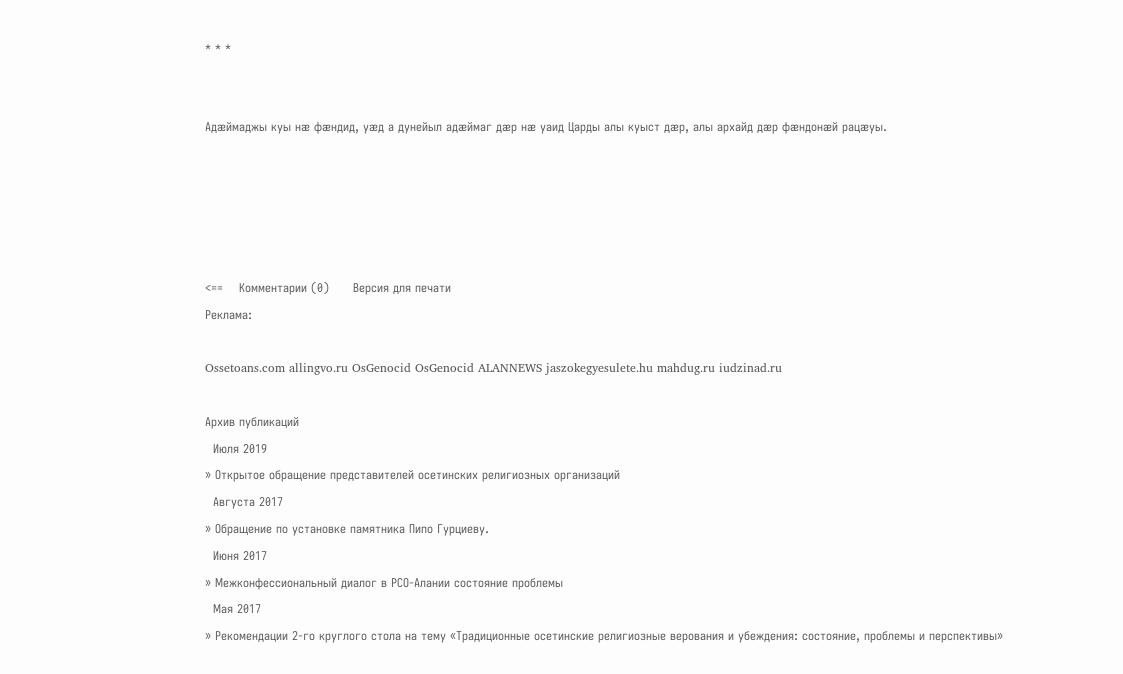* * *


Адæймаджы куы нæ фæндид, уæд а дунейыл адæймаг дæр нæ уаид Царды алы куыст дæр, алы архайд дæр фæндонæй рацæуы.





<==    Комментарии (0)      Версия для печати
Реклама:

Ossetoans.com allingvo.ru OsGenocid OsGenocid ALANNEWS jaszokegyesulete.hu mahdug.ru iudzinad.ru

Архив публикаций
  Июля 2019
» Открытое обращение представителей осетинских религиозных организаций
  Августа 2017
» Обращение по установке памятника Пипо Гурциеву.
  Июня 2017
» Межконфессиональный диалог в РСО-Алании состояние проблемы
  Мая 2017
» Рекомендации 2-го круглого стола на тему «Традиционные осетинские религиозные верования и убеждения: состояние, проблемы и перспективы»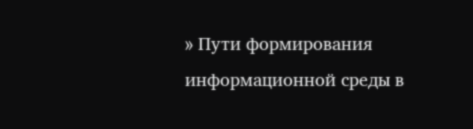» Пути формирования информационной среды в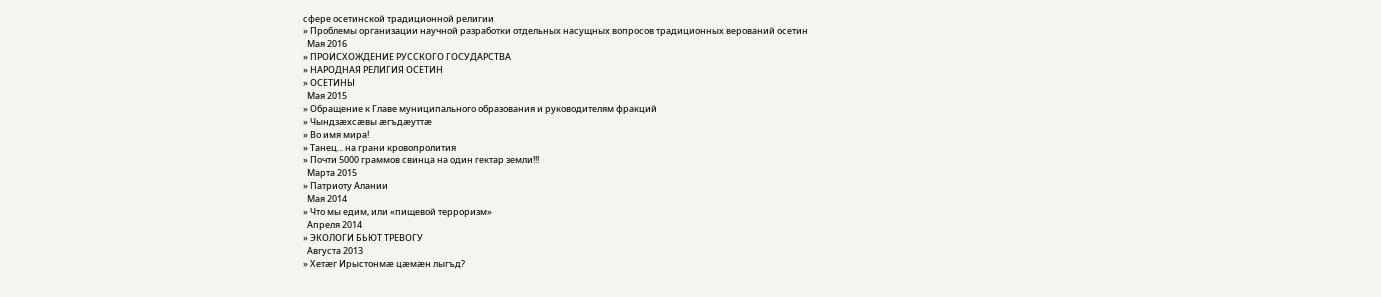сфере осетинской традиционной религии
» Проблемы организации научной разработки отдельных насущных вопросов традиционных верований осетин
  Мая 2016
» ПРОИСХОЖДЕНИЕ РУССКОГО ГОСУДАРСТВА
» НАРОДНАЯ РЕЛИГИЯ ОСЕТИН
» ОСЕТИНЫ
  Мая 2015
» Обращение к Главе муниципального образования и руководителям фракций
» Чындзӕхсӕвы ӕгъдӕуттӕ
» Во имя мира!
» Танец... на грани кровопролития
» Почти 5000 граммов свинца на один гектар земли!!!
  Марта 2015
» Патриоту Алании
  Мая 2014
» Что мы едим, или «пищевой терроризм»
  Апреля 2014
» ЭКОЛОГИ БЬЮТ ТРЕВОГУ
  Августа 2013
» Хетӕг Ирыстонмӕ цӕмӕн лыгъд?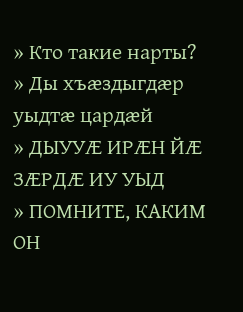» Кто такие нарты?
» Ды хъæздыгдæр уыдтæ цардæй
» ДЫУУӔ ИРӔН ЙӔ ЗӔРДӔ ИУ УЫД
» ПОМНИТЕ, КАКИМ ОН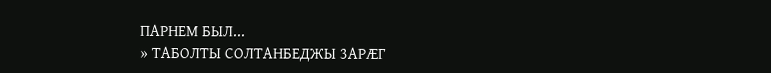ПАРНЕМ БЫЛ...
» ТАБОЛТЫ СОЛТАНБЕДЖЫ 3АРӔГ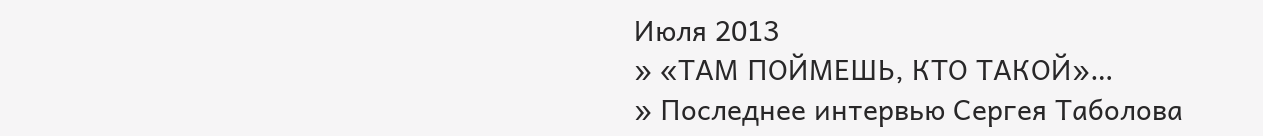Июля 2013
» «ТАМ ПОЙМЕШЬ, КТО ТАКОЙ»…
» Последнее интервью Сергея Таболова